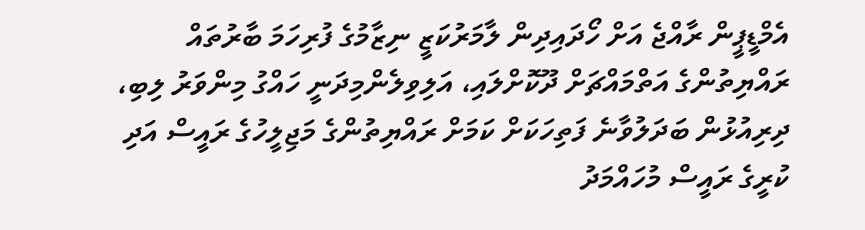އެމްޑީޕީން ރާއްޖެ އަށް ހޯދައިދިން ލާމަރުކަޒީ ނިޒާމުގެ ފުރިހަމަ ބާރުތައް ރައްޔިތުންގެ އަތްމައްޗަށް ދޫކޮށްލައި، އަލިވިލެންމިދަނީ ހައްގު މިންވަރު ލިބި، ދިރިއުޅުން ބަދަލުވާނެ ފަތިހަކަށް ކަމަށް ރައްޔިތުންގެ މަޖިލީހުގެ ރައީސް އަދި ކުރީގެ ރައީސް މުހައްމަދު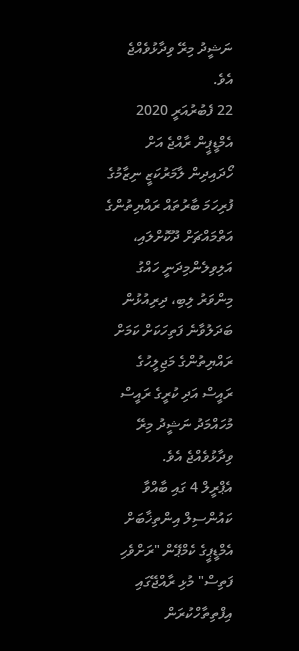ނަޝީދު މިރޭ ވިދާޅުވެއްޖެ އެވެ.
22 ފެބުރުއަރީ 2020
އެމްޑީޕީން ރާއްޖެ އަށް ހޯދައިދިން ލާމަރުކަޒީ ނިޒާމުގެ ފުރިހަމަ ބާރުތައް ރައްޔިތުންގެ އަތްމައްޗަށް ދޫކޮށްލައި، އަލިވިލެންމިދަނީ ހައްގު މިންވަރު ލިބި، ދިރިއުޅުން ބަދަލުވާނެ ފަތިހަކަށް ކަމަށް ރައްޔިތުންގެ މަޖިލީހުގެ ރައީސް އަދި ކުރީގެ ރައީސް މުހައްމަދު ނަޝީދު މިރޭ ވިދާޅުވެއްޖެ އެވެ.
އެޕްރީލް 4 ގައި ބާއްވާ ކައުންސިލް އިންތިޚާބަށް އެމްޑީޕީގެ ކެމްޕޭން "ރަށްވެހި ފަތިސް" މުޅި ރާއްޖޭގައި އިފްތިތާހްކުރަން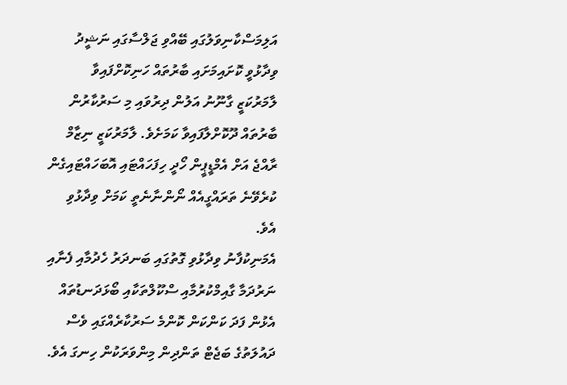އަލިމަސްކާނިވަލުގައި ބޭއްވި ޖަލްސާގައި ނަޝީދު ވިދާޅުވީ ކޮށައިމަށައި ބާރުތައް ހަނިކޮށްފައިވާ ލާމަރުކަޒީ ގާނޫނު އަލުން ދިރުވައި މި ސަރުކާރުން ބާރުތައް ދޫކޮށްލާފައިވާ ކަމަށެވެ. ލާމަރުކަޒީ ނިޒާމް ރާއްޖެ އަށް އެމްޑީޕީން ހޯދީ ހިފަހައްޓައި އޮބަހައްޓައިގެން ކުރެވޭނެ ތަރައްގީއެއް ނޯންނާނެތީ ކަމަށް ވިދާޅުވި އެވެ.
އެމަނިކުފާނު ވިދާޅުވި ގޮތުގައި ބަނދަރު ހެދުމާއި ފެނާއި ނަރުދަމާ ގާއިމްކުރުމާއި ސްކޫލްތަކާއި ބޯޅަދަނޑުތައް އެޅުން ފަދަ ކަންކަން ކޮންމެ ސަރުކާރެއްގައި ވެސް ދައުލަތުގެ ބަޖެޓް ތަންދިން މިންވަރަކުން ހިނގަ އެވެ.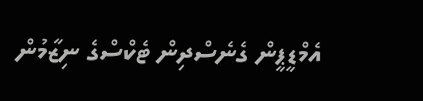އެމްޑީޕީން ގެނެސްދިން ޓެކްސްގެ ނިޒާމުން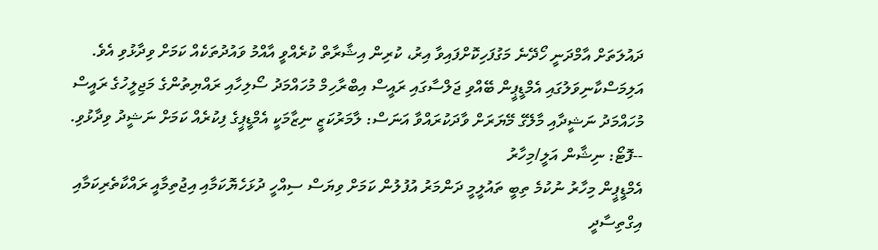ދައުލަތަށް އާމްދަނީ ހޯދޭނެ މަގުފަހިކޮށްފައިވާ އިރު، ކުރިން އިޝާރާތް ކުރެއްވީ އާއްމު ވައުދުތަކެއް ކަމަށް ވިދާޅުވި އެވެ.
އަލިމަސްކާނިވަލުގައި އެމްޑީޕީން ބޭއްވި ޖަލްސާގައި ރައީސް އިބްރާހިމް މުހައްމަދު ސޯލިހާއި ރައްޔިތުންގެ މަޖިލީހުގެ ރައީސް މުހައްމަދު ނަޝީދާއި މާލޭގެ މޭޔަރަށް ވާދަކުރައްވާ އަނަސް: ލާމަރުކަޒީ ނިޒާމަކީ އެމްޑީޕީގެ ފިކުރެއް ކަމަށް ނަޝީދު ވިދާޅުވި. --ފޮޓޯ: ނިޝާން އަލީ/މިހާރު
އެމްޑީޕީން މިހާރު ނުކުމެ ތިބީ ތައުލީމީ ދަންމަރު އުފުލުން ކަމަށް ވިޔަސް ސިއްހީ ދުޅަހެޔޮކަމާއި އިޖުތިމާއީ ރައްކާތެރިކަމާއި އިގްތިސާދީ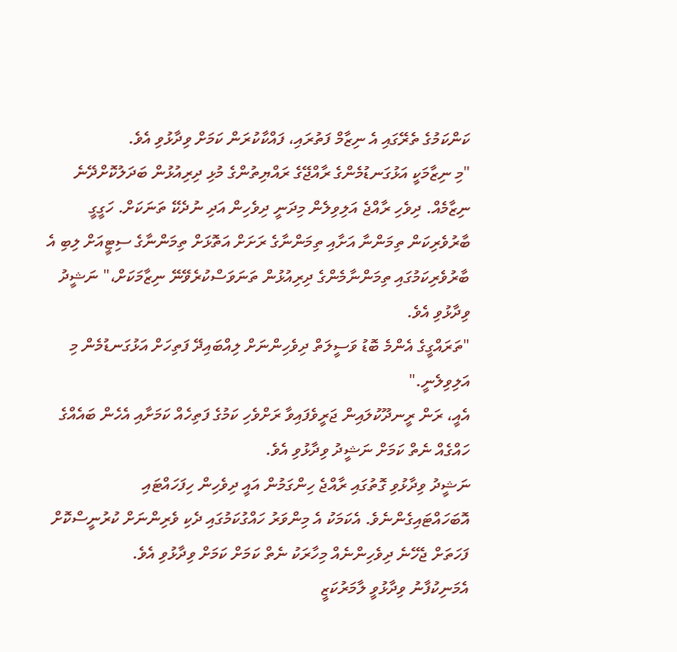ކަންކަމުގެ ތެރޭގައި އެ ނިޒާމް ފަތުރައި، ފައްކާކުރަން ކަމަށް ވިދާޅުވި އެވެ.
"މި ނިޒާމަކީ އަޅުގަނޑުމެންގެ ރާއްޖޭގެ ރައްޔިތުންގެ މުޅި ދިރިއުޅުން ބަދަލުކޮށްދޭނެ ނިޒާމެއް. ދިވެހި ރާއްޖެ އަލިވިލެން މިދަނީ ދިވެހިން އަދި ނުދެކޭ ތަނަކަށް. ހަގީގީ ބާރުވެރިކަން ތިމަންނާ އަށާއި ތިމަންނާގެ ރަށަށް އަތޮޅަށް ތިމަންނާގެ ސިޓީއަށް ލިބި އެ ބާރުވެރިކަމުގައި ތިމަންނާމެންގެ ދިރިއުޅުން ތަނަވަސްކުރެވޭނޭ ނިޒާމަކަށް،" ނަޝީދު ވިދާޅުވި އެވެ.
"ތަރައްގީގެ އެންމެ ބޮޑު ވަސީލަތް ދިވެހިންނަށް ލިއްބައިދޭ ފަތިހަށް އަޅުގަނޑުމެން މި އަލިވިލެނީ."
އެއީ، ރަން ރީނދޫކުލައިން ޖަރީވެފައިވާ ރަށްވެހި ކަމުގެ ފަތިހެއް ކަމަށާއި އެހެން ބައެއްގެ ހައްގެއް ނެތް ކަމަށް ނަޝީދު ވިދާޅުވި އެވެ.
ނަޝީދު ވިދާޅުވި ގޮތުގައި ރާއްޖެ ހިންގަމުން އައީ ދިވެހިން ހިފަހައްޓައި އޮބަހައްޓައިގެންނެވެ. އެކަމަކު އެ މިންވަރު ހައްގުކަމުގައި ދެކި ވެރިންނަށް ކުރުނީސްކޮށް ފަހަތަށް ޖެހޭނެ ދިވެހިންނެއް މިހާރަކު ނެތް ކަމަށް ކަމަށް ވިދާޅުވި އެވެ.
އެމަނިކުފާނު ވިދާޅުވީ ލާމަރުކަޒީ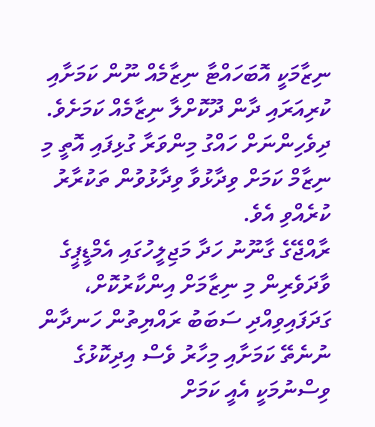ނިޒާމަކީ އޮބަހައްޓާ ނިޒާމެއް ނޫން ކަމަށާއި ކުރިއަރައި ދާން ދޫކޮށްލާ ނިޒާމެއް ކަމަށެވެ. ދިވެހިންނަށް ހައްގު މިންވަރާ ގުޅިފައި އޮތީ މި ނިޒާމް ކަމަށް ވިދާޅުވާ ވިދާޅުވުން ތަކުރާރު ކުރެއްވި އެވެ.
ރާއްޖޭގެ ގާނޫނު ހަދާ މަޖިލީހުގައި އެމްޑީޕީގެ ވާދަވެރިން މި ނިޒާމަށް އިންކާރުކޮށް، ގަދަފައިވިއްދި ސަބަބު ރައްޔިތުން ހަނދާން ނުނެތޭ ކަމަށާއި މިހާރު ވެސް އިދިކޮޅުގެ ވިސްނުމަކީ އެއީ ކަމަށް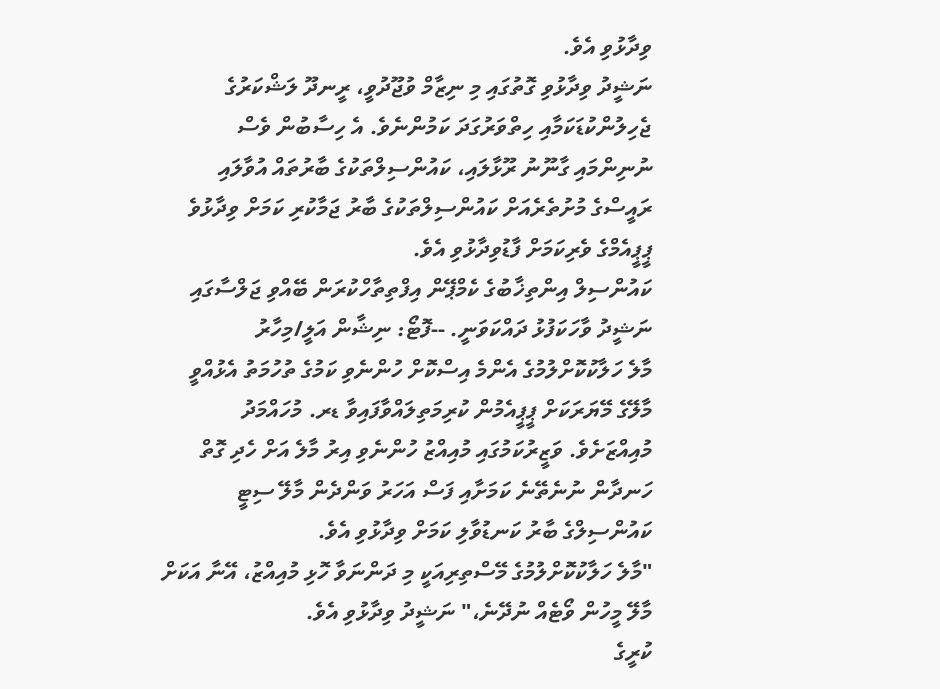ވިދާޅުވި އެވެ.
ނަޝީދު ވިދާޅުވި ގޮތުގައި މި ނިޒާމް ވުޖޫދުވީ، ރީނދޫ ލަޝްކަރުގެ ޖެހިލުންކުޑަކަމާއި ހިތްވަރުގަދަ ކަމުންނެވެ. އެ ހިސާބުން ވެސް ނުނިންމައި ގާނޫނު ރޫޅާލައި، ކައުންސިލްތަކުގެ ބާރުތައް އުވާލައި ރައީސްގެ މުށުތެރެއަށް ކައުންސިލްތަކުގެ ބާރު ޖަމާކުރި ކަމަށް ވިދާޅުވެ ޕީޕީއެމްގެ ވެރިކަމަށް ފާޑުވިދާޅުވި އެވެ.
ކައުންސިލް އިންތިޚާބުގެ ކެމްޕޭން އިފްތިތާހްކުރަން ބޭއްވި ޖަލްސާގައި ނަޝީދު ވާހަކަފުޅު ދައްކަވަނީ. --ފޮޓޯ: ނިޝާން އަލީ/މިހާރު
މާލެ ހަލާކުކޮށްލުމުގެ އެންމެ އިސްކޮށް ހުންނެވި ކަމުގެ ތުހުމަތު އެޅުއްވީ މާލޭގެ މޭޔަރަކަށް ޕީޕީއެމުން ކުރިމަތިލައްވާފައިވާ ޑރ. މުހައްމަދު މުއިއްޒަށެވެ. ވަޒީރުކަމުގައި މުއިއްޒު ހުންނެވި އިރު މާލެ އަށް ހެދި ގޮތް ހަނދާން ނުނެތޭނެ ކަމަށާއި ފަސް އަހަރު ވަންދެން މާލޭ ސިޓީ ކައުންސިލްގެ ބާރު ކަނޑުވާލި ކަމަށް ވިދާޅުވި އެވެ.
"މާލެ ހަލާކުކޮށްލުމުގެ މޭސްތިރިއަކީ މި ދަންނަވާ ހޮޅި މުއިއްޒު، އޭނާ އަކަށް މާލޭ މީހުން ވޯޓެއް ނުދޭނެ،" ނަޝީދު ވިދާޅުވި އެވެ.
ކުރީގެ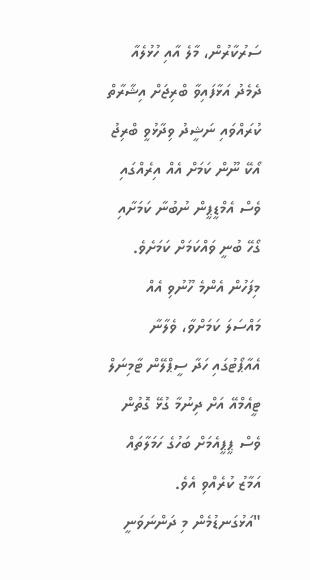ސަރުކާރުން، މާލެ އާއި ހުޅުލެއާ ދެމެދު އަޅާފައިވާ ބްރިޖަށް އިޝާރާތް ކުރައްވައި ނަޝީދު ވިދާޅުވީ ބްރިޖު އޯކޭ ނޫން ކަމަށް އެއް އިރެއްގައި ވެސް އެމްޑީޕީން ނުބުނާ ކަމަށާއި ގޯހޭ ބުނީ ވައްކަމަށް ކަމަށެވެ. މިފަހުން އެންމެ ހޫނުވި އެއް މައްސަލަ ކަމަށްވާ، ވެލާނާ އެއާޕޯޓުގައި ހަދާ ސީޕްލޭން ޓާމިނަލް ޓީއެމްއޭ އަށް ދިނުމާ ގުޅޭ ގޮތުން ވެސް ޕީޕީއެމަށް ބަހުގެ ހަމަލާތައް އަމާޒު ކުރެއްވި އެވެ.
"އަޅުގަނޑުމެން މި ދަންނަވަނީ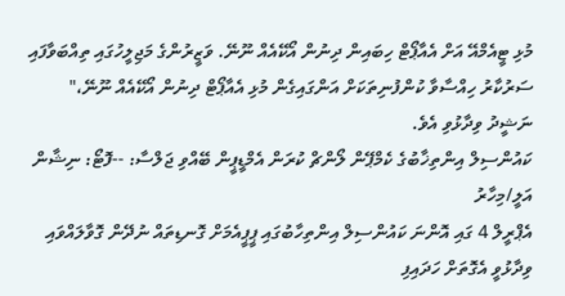މުޅި ޓީއެމްއޭ އަށް އެއާޕޯޓް ހިބައިން ދިނުން އޯކޭއެއް ނޫނޭ. ވަޒީރުންގެ މަޖިލީހުގައި ތިއްބަވާފައި ސަރުކާރު ހިއްސާވާ ކުންފުނިތަކަށް އަންގައިގެން މުޅި އެއާޕޯޓް ދިނުން އޯކޭއެއް ނޫނޭ،" ނަޝީދު ވިދާޅުވި އެވެ.
ކައުންސިލް އިންތިޚާބުގެ ކެމްޕޭން ލޯންޗް ކުރަން އެމްޑީޕީން ބޭއްވި ޖަލްސާ: --ފޮޓޯ: ނިޝާން އަލީ/މިހާރު
އެޕްރީލް 4 ގައި އޮންނަ ކައުންސިލް އިންތިހާބުގައި ޕީޕީއެމަށް ގޮނޑިތައް ނުދޭން ގޮވާލައްވައި ވިދާޅުވީ އެގޮތަށް ހަދައިފި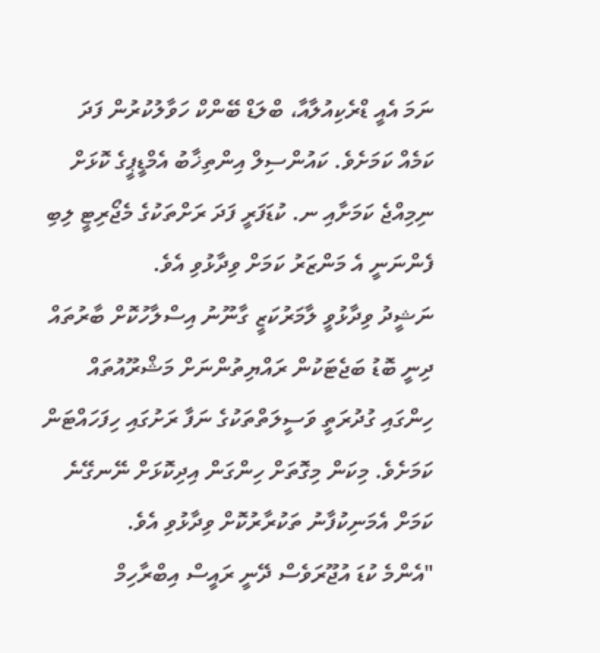ނަމަ އެއީ ޑްރެކިއުލާއާ، ބްލަޑް ބޭންކް ހަވާލުކުރުން ފަދަ ކަމެއް ކަމަށެވެ. ކައުންސިލް އިންތިޚާބު އެމްޑީޕީގެ ކޮޅަށް ނިމިއްޖެ ކަމަށާއި ނ. ކުޑަފަރީ ފަދަ ރަށްތަކުގެ މެޖޯރިޓީ ލިބި ފެންނަނީ އެ މަންޒަރު ކަމަށް ވިދާޅުވި އެވެ.
ނަޝީދު ވިދާޅުވީ ލާމަރުކަޒީ ގާނޫނު އިސްލާހުކޮށް ބާރުތައް ދިނީ ބޮޑު ބަޖެޓަކުން ރައްޔިތުންނަށް މަޝްރޫއުތައް ހިންގައި ގުދުރަތީ ވަސީލަތްތަކުގެ ނަފާ ރަށުގައި ހިފަހައްޓަން ކަމަށެވެ. މިކަން މިގޮތަށް ހިންގަން އިދިކޮޅަށް ނޭނގޭނެ ކަމަށް އެމަނިކުފާނު ތަކުރާރުކޮށް ވިދާޅުވި އެވެ.
"އެންމެ ކުޑަ އުޖޫރަވެސް ދޭނީ ރައީސް އިބްރާހިމް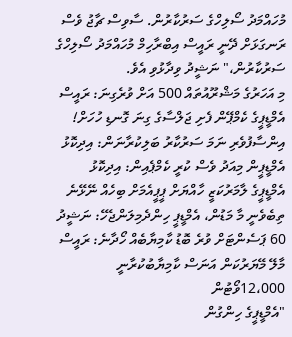މުހައްމަދު ސޯލިހްގެ ސަރުކާރުން. ސާވިސް ޗާޖު ވެސް ރަނގަޅަށް ދޭނީ ރައީސް އިބްރާހިމް މުހައްމަދު ސޯލިހްގެ ސަރުކާރުން،" ނަޝީދު ވިދާޅުވި އެވެ.
މި އަހަރުގެ މަޝްރޫއުތައް 500 އަށް ވުރެގިނަ: ރައީސް
އެމްޑީޕީގެ ކެމްޕޭން ފެށި ޖަލްސާގެ ގިނަ ގޮނޑި ހުހަށް!
އިންސާފުވެރި ނަމަ ސަރުކާރު ބަލިކުރާނަން: އިދިކޮޅު
އެމްޑީޕީން މިއަދު ވެސް ކުރީ ކެމްޕެއިން: އިދިކޮޅު
އެމްޑީޕީގެ ލާމަރުކަޒީ ހާއްޔަށް ޕީޕީއެމަށް ބިހެއް ނޭޅޭނެ
ތިބެވެނީ މާ މަޑުން، އެމްޑީޕީ ހިންދެމިލަންޖެހޭ: ނަޝީދު
60 ޕަސެންޓަށް ވުރެ ބޮޑު ކާމިޔާބެއް ހޯދާނެ: ރައީސް
މާލޭ މޭޔަރުކަން އަނަސް ކާމިޔާބުކުރާނީ 12،000ވޯޓުން
"އެމްޑީޕީގެ ހިންގުން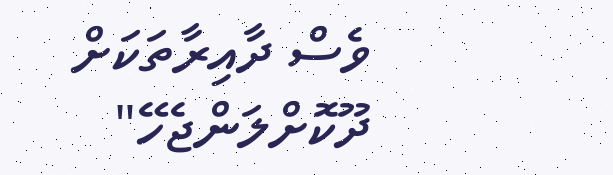ވެސް ދާއިރާތަކަށް ދޫކޮށްލަންޖެހޭ"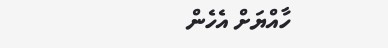ހާއްޔަށް އެހެން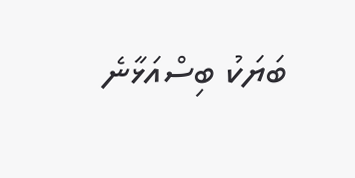ބަޔަކު ބިސްއަޅާނެ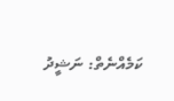ކަމެއްނެތް: ނަޝީދު